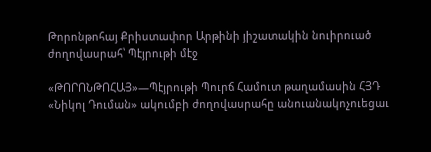Թորոնթոհայ Քրիստափոր Արթինի յիշատակին նուիրուած ժողովասրահ՝ Պէյրութի մէջ

«ԹՈՐՈՆԹՈՀԱՅ»—Պէյրութի Պուրճ Համուտ թաղամասին ՀՅԴ «Նիկոլ Դուման» ակումբի ժողովասրահը անուանակոչուեցաւ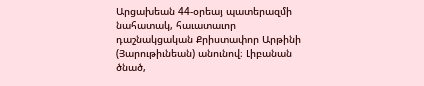Արցախեան 44-օրեայ պատերազմի նահատակ, հաւատաւոր դաշնակցական Քրիստափոր Արթինի (Յարութիւնեան) անունով։ Լիբանան ծնած,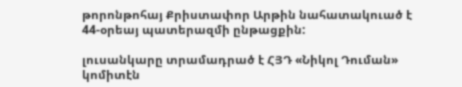թորոնթոհայ Քրիստափոր Արթին նահատակուած է 44-օրեայ պատերազմի ընթացքին:

լուսանկարը տրամադրած է ՀՅԴ «Նիկոլ Դուման» կոմիտէն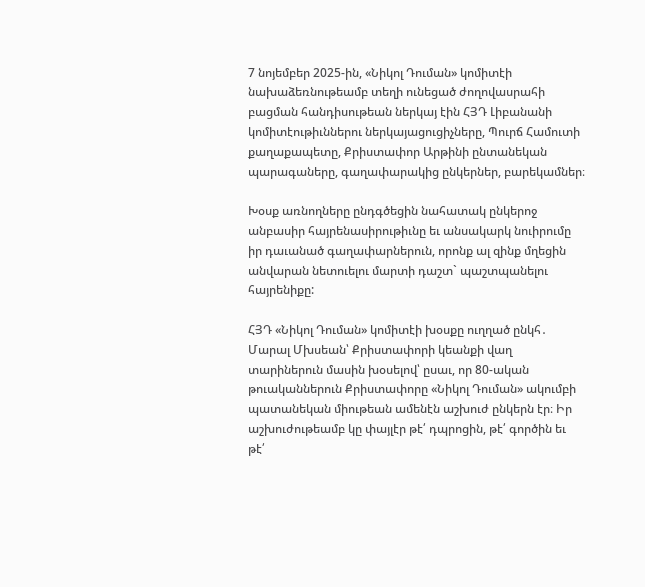7 նոյեմբեր 2025-ին, «Նիկոլ Դուման» կոմիտէի նախաձեռնութեամբ տեղի ունեցած ժողովասրահի բացման հանդիսութեան ներկայ էին ՀՅԴ Լիբանանի կոմիտէութիւններու ներկայացուցիչները, Պուրճ Համուտի քաղաքապետը, Քրիստափոր Արթինի ընտանեկան պարագաները, գաղափարակից ընկերներ, բարեկամներ։

Խօսք առնողները ընդգծեցին նահատակ ընկերոջ անբասիր հայրենասիրութիւնը եւ անսակարկ նուիրումը իր դաւանած գաղափարներուն, որոնք ալ զինք մղեցին անվարան նետուելու մարտի դաշտ` պաշտպանելու հայրենիքը:

ՀՅԴ «Նիկոլ Դուման» կոմիտէի խօսքը ուղղած ընկհ․ Մարալ Մխսեան՝ Քրիստափորի կեանքի վաղ տարիներուն մասին խօսելով՝ ըսաւ, որ 80-ական թուականներուն Քրիստափորը «Նիկոլ Դուման» ակումբի պատանեկան միութեան ամենէն աշխուժ ընկերն էր։ Իր աշխուժութեամբ կը փայլէր թէ՛ դպրոցին, թէ՛ գործին եւ թէ՛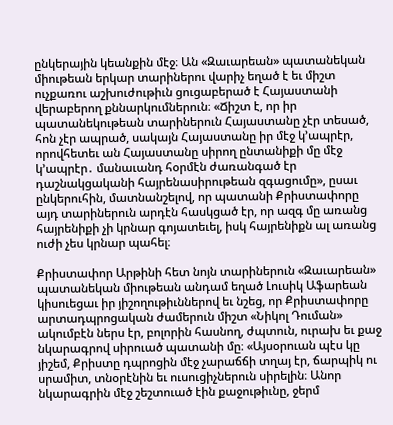ընկերային կեանքին մէջ։ Ան «Զաւարեան» պատանեկան միութեան երկար տարիներու վարիչ եղած է եւ միշտ ուչքառու աշխուժութիւն ցուցաբերած է Հայաստանի վերաբերող քննարկումներուն։ «Ճիշտ է, որ իր պատանեկութեան տարիներուն Հայաստանը չէր տեսած, հոն չէր ապրած, սակայն Հայաստանը իր մէջ կ’ապրէր, որովհետեւ ան Հայաստանը սիրող ընտանիքի մը մէջ կ’ապրէր․ մանաւանդ հօրմէն ժառանգած էր դաշնակցականի հայրենասիրութեան զգացումը», ըսաւ ընկերուհին, մատնանշելով, որ պատանի Քրիստափորը այդ տարիներուն արդէն հասկցած էր, որ ազգ մը առանց հայրենիքի չի կրնար գոյատեւել, իսկ հայրենիքն ալ առանց ուժի չես կրնար պահել։

Քրիստափոր Արթինի հետ նոյն տարիներուն «Զաւարեան» պատանեկան միութեան անդամ եղած Լուսիկ Աֆարեան կիսուեցաւ իր յիշողութիւններով եւ նշեց, որ Քրիստափորը արտադպրոցական ժամերուն միշտ «Նիկոլ Դուման» ակումբէն ներս էր, բոլորին հասնող, ժպտուն, ուրախ եւ քաջ նկարագրով սիրուած պատանի մը։ «Այսօրուան պէս կը յիշեմ, Քրիստը դպրոցին մէջ չարաճճի տղայ էր, ճարպիկ ու սրամիտ, տնօրէնին եւ ուսուցիչներուն սիրելին։ Անոր նկարագրին մէջ շեշտուած էին քաջութիւնը, ջերմ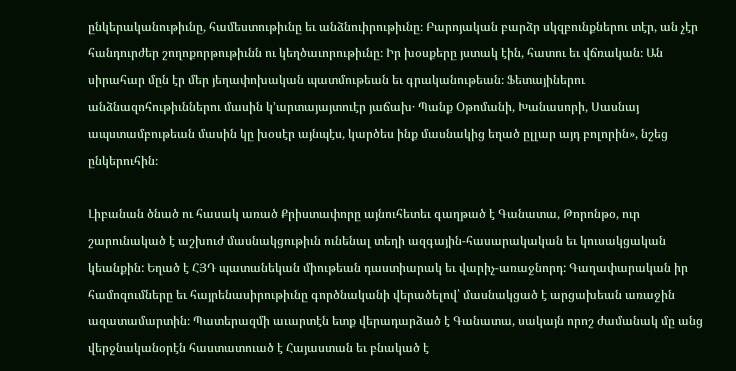ընկերականութիւնը, համեստութիւնը եւ անձնուիրութիւնը։ Բարոյական բարձր սկզբունքներու տէր, ան չէր հանդուրժեր շողոքորթութիւնն ու կեղծաւորութիւնը։ Իր խօսքերը յստակ էին, հատու եւ վճռական։ Ան սիրահար մըն էր մեր յեղափոխական պատմութեան եւ գրականութեան։ Ֆետայիներու անձնազոհութիւններու մասին կ’արտայայտուէր յաճախ․ Պանք Օթոմանի, Խանասորի, Սասնայ ապստամբութեան մասին կը խօսէր այնպէս, կարծես ինք մասնակից եղած ըլլար այդ բոլորին», նշեց ընկերուհին։

Լիբանան ծնած ու հասակ առած Քրիստափորը այնուհետեւ գաղթած է Գանատա, Թորոնթօ, ուր շարունակած է աշխուժ մասնակցութիւն ունենալ տեղի ազգային-հասարակական եւ կուսակցական կեանքին: Եղած է ՀՅԴ պատանեկան միութեան դաստիարակ եւ վարիչ-առաջնորդ: Գաղափարական իր համոզումները եւ հայրենասիրութիւնը գործնականի վերածելով՝ մասնակցած է արցախեան առաջին ազատամարտին։ Պատերազմի աւարտէն ետք վերադարձած է Գանատա, սակայն որոշ ժամանակ մը անց վերջնականօրէն հաստատուած է Հայաստան եւ բնակած է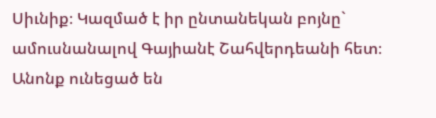Սիւնիք։ Կազմած է իր ընտանեկան բոյնը` ամուսնանալով Գայիանէ Շահվերդեանի հետ։ Անոնք ունեցած են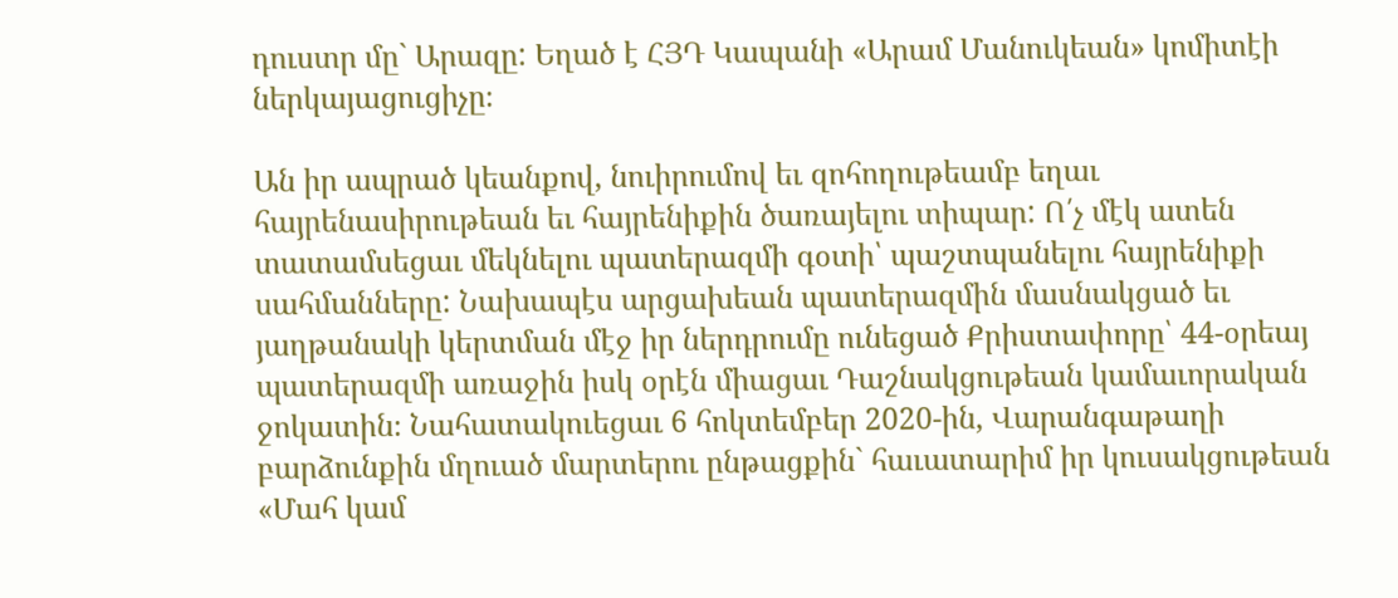դուստր մը` Արազը: Եղած է ՀՅԴ Կապանի «Արամ Մանուկեան» կոմիտէի ներկայացուցիչը։

Ան իր ապրած կեանքով, նուիրումով եւ զոհողութեամբ եղաւ հայրենասիրութեան եւ հայրենիքին ծառայելու տիպար: Ո՛չ մէկ ատեն տատամսեցաւ մեկնելու պատերազմի գօտի՝ պաշտպանելու հայրենիքի սահմանները: Նախապէս արցախեան պատերազմին մասնակցած եւ յաղթանակի կերտման մէջ իր ներդրումը ունեցած Քրիստափորը՝ 44-օրեայ պատերազմի առաջին իսկ օրէն միացաւ Դաշնակցութեան կամաւորական ջոկատին։ Նահատակուեցաւ 6 հոկտեմբեր 2020-ին, Վարանգաթաղի բարձունքին մղուած մարտերու ընթացքին` հաւատարիմ իր կուսակցութեան «Մահ կամ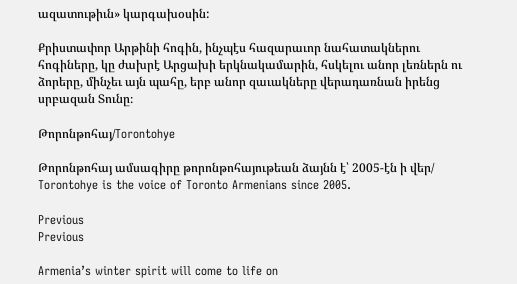ազատութիւն» կարգախօսին:

Քրիստափոր Արթինի հոգին, ինչպէս հազարաւոր նահատակներու հոգիները, կը ժախրէ Արցախի երկնակամարին, հսկելու անոր լեռներն ու ձորերը, մինչեւ այն պահը, երբ անոր զաւակները վերադառնան իրենց սրբազան Տունը։

Թորոնթոհայ/Torontohye

Թորոնթոհայ ամսագիրը թորոնթոհայութեան ձայնն է՝ 2005-էն ի վեր/ Torontohye is the voice of Toronto Armenians since 2005.

Previous
Previous

Armenia’s winter spirit will come to life on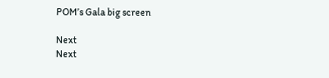POM’s Gala big screen

Next
Next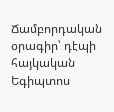Ճամբորդական օրագիր՝ դէպի հայկական Եգիպտոս